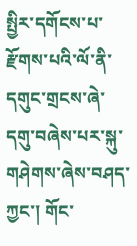སྤྱིར་དགོངས་པ་རྫོགས་པའི་ལོ་ནི་དགུང་གྲངས་ཞེ་དགུ་བཞེས་པར་སྐུ་གཤེགས་ཞེས་བཤད་ཀྱང་། གོང་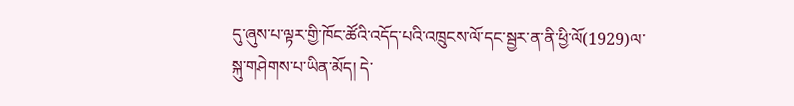དུ་ཞུས་པ་ལྟར་གྱི་ཁོང་ཚོའི་འདོད་པའི་འཁྲུངས་ལོ་དང་སྦྱར་ན་ནི་ཕྱི་ལོ(1929)ལ་སྐུ་གཤེགས་པ་ཡིན་མོད། དེ་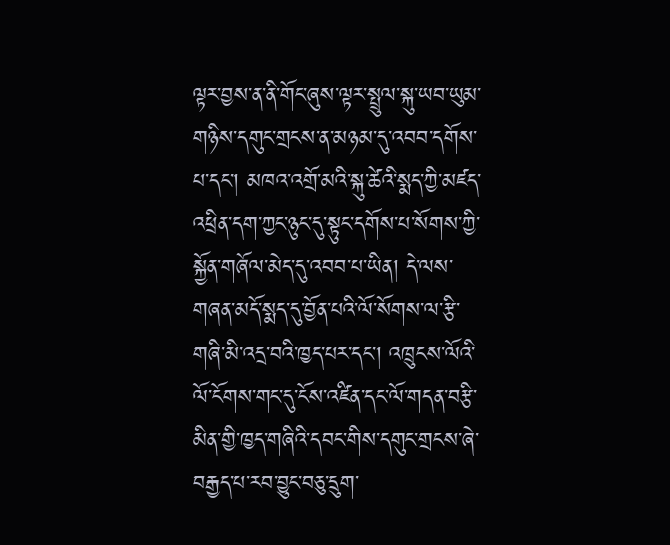ལྟར་བྱས་ན་ནི་གོང་ཞུས་ལྟར་སྤྲུལ་སྐུ་ཡབ་ཡུམ་གཉིས་དགུང་གྲངས་ན་མཉམ་དུ་འབབ་དགོས་པ་དང་། མཁའ་འགྲོ་མའི་སྐུ་ཚེའི་སྨད་ཀྱི་མཛད་འཕྲིན་དག་ཀྱང་ཉུང་དུ་སྟུང་དགོས་པ་སོགས་ཀྱི་སྐྱོན་གཞོལ་མེད་དུ་འབབ་པ་ཡིན། དེ་ལས་གཞན་མདོ་སྨད་དུ་བྱོན་པའི་ལོ་སོགས་ལ་རྩི་གཞི་མི་འདྲ་བའི་ཁྱད་པར་དང་། འཁྲུངས་ལོའི་ལོ་ངོགས་གང་དུ་ངོས་འཛིན་དང་ལོ་གདན་བརྩི་མིན་གྱི་ཁྱད་གཞིའི་དབང་གིས་དགུང་གྲངས་ཞེ་བརྒྱད་པ་རབ་བྱུང་བཅུ་དྲུག་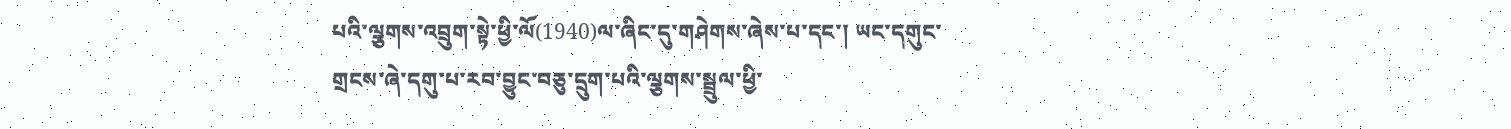པའི་ལྕགས་འབྲུག་སྟེ་ཕྱི་ལོ(1940)ལ་ཞིང་དུ་གཤེགས་ཞེས་པ་དང་། ཡང་དགུང་གྲངས་ཞེ་དགུ་པ་རབ་བྱུང་བཅུ་དྲུག་པའི་ལྕགས་སྦྲུལ་ཕྱི་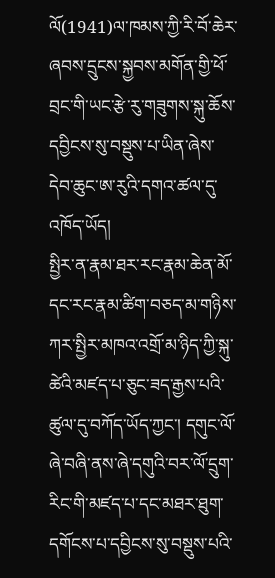ལོ(1941)ལ་ཁམས་ཀྱི་རི་བོ་ཆེར་ཞབས་དྲུངས་སྐྱབས་མགོན་གྱི་ཕོ་བྲང་གི་ཡང་རྩེ་རུ་གཟུགས་སྐུ་ཆོས་དབྱིངས་སུ་བསྡུས་པ་ཡིན་ཞེས་དེབ་ཆུང་ཨ་རུའི་དགའ་ཚལ་དུ་འཁོད་ཡོད།
སྤྱིར་ན་རྣམ་ཐར་རང་རྣམ་ཆེན་མོ་དང་རང་རྣམ་ཚིག་བཅད་མ་གཉིས་ཀར་སྤྱིར་མཁའ་འགྲོ་མ་ཉིད་ཀྱི་སྐུ་ཚེའི་མཛད་པ་ཅུང་ཟད་རྒྱས་པའི་ཚུལ་དུ་བཀོད་ཡོད་ཀྱང་། དགུང་ལོ་ཞེ་བཞི་ནས་ཞེ་དགུའི་བར་ལོ་དྲུག་རིང་གི་མཛད་པ་དང་མཐར་ཐུག་དགོངས་པ་དབྱིངས་སུ་བསྡུས་པའི་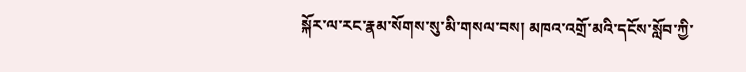སྐོར་ལ་རང་རྣམ་སོགས་སུ་མི་གསལ་བས། མཁའ་འགྲོ་མའི་དངོས་སློབ་ཀྱི་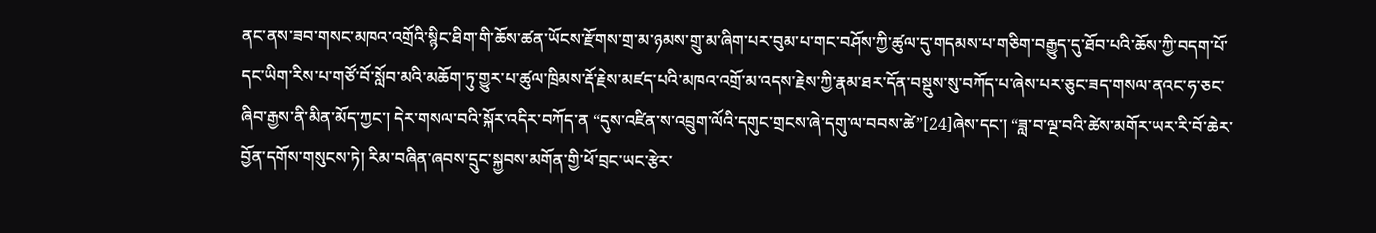ནང་ནས་ཟབ་གསང་མཁའ་འགྲོའི་སྙིང་ཐིག་གི་ཆོས་ཚན་ཡོངས་རྫོགས་གྲ་མ་ཉམས་གྲུ་མ་ཞིག་པར་བུམ་པ་གང་བཤོས་ཀྱི་ཚུལ་དུ་གདམས་པ་གཅིག་བརྒྱུད་དུ་ཐོབ་པའི་ཆོས་ཀྱི་བདག་པོ་དང་ཡིག་རིས་པ་གཙོ་བོ་སློབ་མའི་མཆོག་ཏུ་གྱུར་པ་ཚུལ་ཁྲིམས་རྡོ་རྗེས་མཛད་པའི་མཁའ་འགྲོ་མ་འདས་རྗེས་ཀྱི་རྣམ་ཐར་དོན་བསྡུས་སུ་བཀོད་པ་ཞེས་པར་ཅུང་ཟད་གསལ་ནའང་ཧ་ཅང་ཞིབ་རྒྱས་ནི་མིན་མོད་ཀྱང་། དེར་གསལ་བའི་སྐོར་འདིར་བཀོད་ན “དུས་འཛིན་ས་འབྲུག་ལོའི་དགུང་གྲངས་ཞེ་དགུ་ལ་བབས་ཚེ”[24]ཞེས་དང་། “ཟླ་བ་ལྔ་བའི་ཚེས་མགོར་ཡར་རི་བོ་ཆེར་བྱོན་དགོས་གསུངས་ཏེ། རིམ་བཞིན་ཞབས་དྲུང་སྐྱབས་མགོན་གྱི་ཕོ་བྲང་ཡང་རྩེར་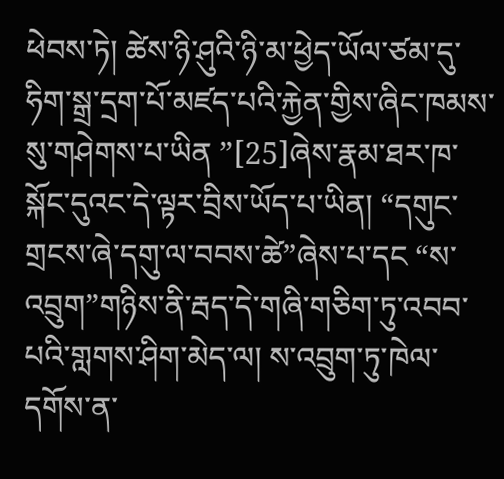ཕེབས་ཏེ། ཚེས་ཉི་ཤུའི་ཉི་མ་ཕྱེད་ཡོལ་ཙམ་དུ་ཧིག་སྒྲ་དྲག་པོ་མཛད་པའི་རྐྱེན་གྱིས་ཞིང་ཁམས་སུ་གཤེགས་པ་ཡིན ”[25]ཞེས་རྣམ་ཐར་ཁ་སྐོང་དུའང་དེ་ལྟར་བྲིས་ཡོད་པ་ཡིན། “དགུང་གྲངས་ཞེ་དགུ་ལ་བབས་ཚེ”ཞེས་པ་དང “ས་འབྲུག”གཉིས་ནི་རྦད་དེ་གཞི་གཅིག་ཏུ་འབབ་པའི་གླགས་ཤིག་མེད་ལ། ས་འབྲུག་ཏུ་ཁེལ་དགོས་ན་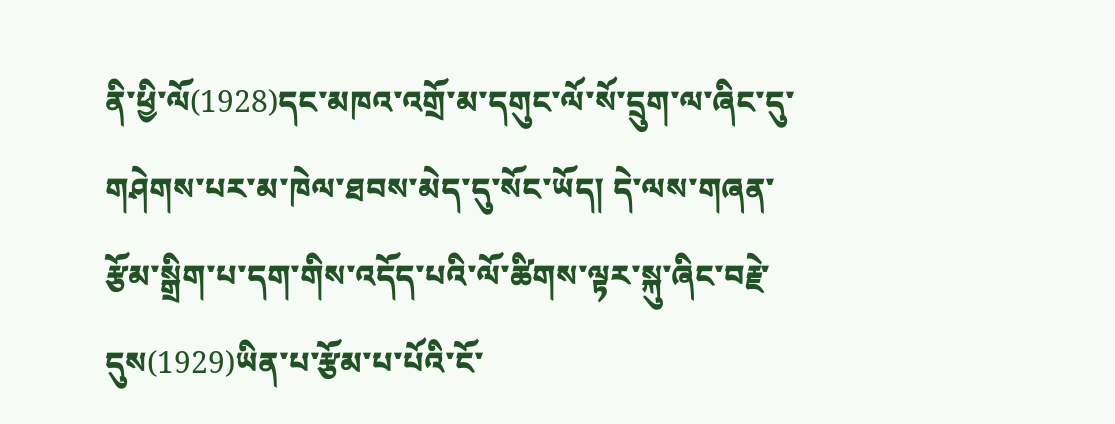ནི་ཕྱི་ལོ(1928)དང་མཁའ་འགྲོ་མ་དགུང་ལོ་སོ་དྲུག་ལ་ཞིང་དུ་གཤེགས་པར་མ་ཁེལ་ཐབས་མེད་དུ་སོང་ཡོད། དེ་ལས་གཞན་རྩོམ་སྒྲིག་པ་དག་གིས་འདོད་པའི་ལོ་ཚིགས་ལྟར་སྐུ་ཞིང་བརྗེ་དུས(1929)ཡིན་པ་རྩོམ་པ་པོའི་ངོ་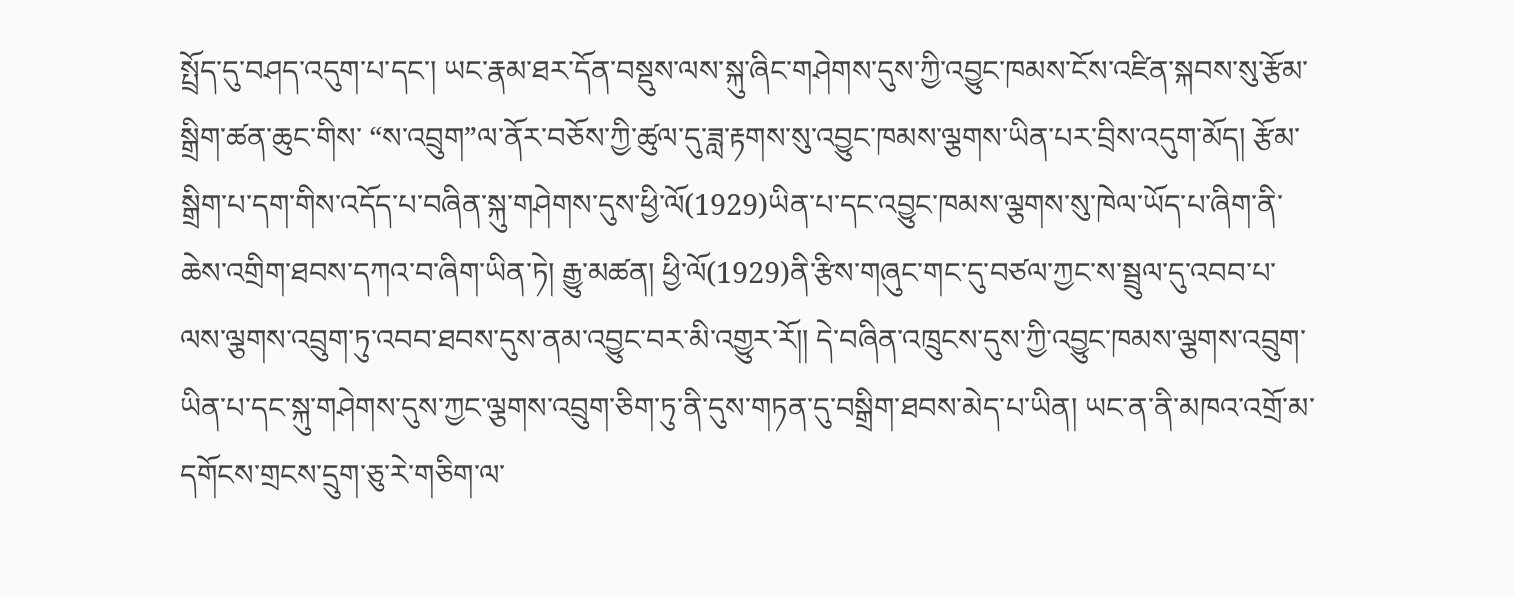སྤྲོད་དུ་བཤད་འདུག་པ་དང་། ཡང་རྣམ་ཐར་དོན་བསྡུས་ལས་སྐུ་ཞིང་གཤེགས་དུས་ཀྱི་འབྱུང་ཁམས་ངོས་འཛིན་སྐབས་སུ་རྩོམ་སྒྲིག་ཚན་ཆུང་གིས་ “ས་འབྲུག”ལ་ནོར་བཅོས་ཀྱི་ཚུལ་དུ་ཟླ་རྟགས་སུ་འབྱུང་ཁམས་ལྕགས་ཡིན་པར་བྲིས་འདུག་མོད། རྩོམ་སྒྲིག་པ་དག་གིས་འདོད་པ་བཞིན་སྐུ་གཤེགས་དུས་ཕྱི་ལོ(1929)ཡིན་པ་དང་འབྱུང་ཁམས་ལྕགས་སུ་ཁེལ་ཡོད་པ་ཞིག་ནི་ཆེས་འགྲིག་ཐབས་དཀའ་བ་ཞིག་ཡིན་ཏེ། རྒྱུ་མཚན། ཕྱི་ལོ(1929)ནི་རྩིས་གཞུང་གང་དུ་བཙལ་ཀྱང་ས་སྦྲུལ་དུ་འབབ་པ་ལས་ལྕགས་འབྲུག་ཏུ་འབབ་ཐབས་དུས་ནམ་འབྱུང་བར་མི་འགྱུར་རོ།། དེ་བཞིན་འཁྲུངས་དུས་ཀྱི་འབྱུང་ཁམས་ལྕགས་འབྲུག་ཡིན་པ་དང་སྐུ་གཤེགས་དུས་ཀྱང་ལྕགས་འབྲུག་ཅིག་ཏུ་ནི་དུས་གཏན་དུ་བསྒྲིག་ཐབས་མེད་པ་ཡིན། ཡང་ན་ནི་མཁའ་འགྲོ་མ་དགོངས་གྲངས་དྲུག་ཅུ་རེ་གཅིག་ལ་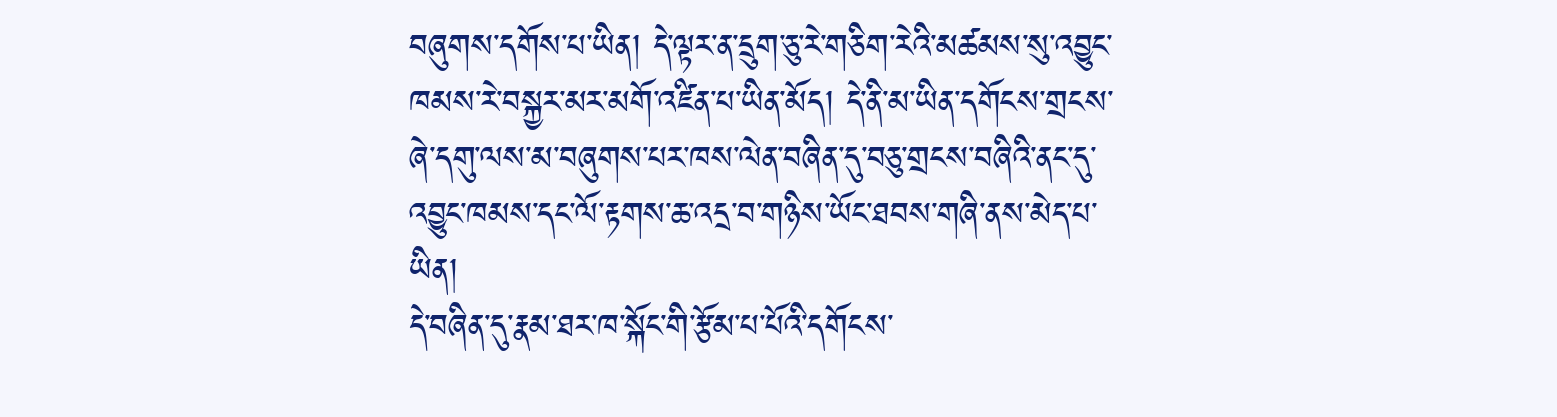བཞུགས་དགོས་པ་ཡིན། དེ་ལྟར་ན་དྲུག་ཅུ་རེ་གཅིག་རེའི་མཚམས་སུ་འབྱུང་ཁམས་རེ་བསྐྱར་མར་མགོ་འཛིན་པ་ཡིན་མོད། དེ་ནི་མ་ཡིན་དགོངས་གྲངས་ཞེ་དགུ་ལས་མ་བཞུགས་པར་ཁས་ལེན་བཞིན་དུ་བཅུ་གྲངས་བཞིའི་ནང་དུ་འབྱུང་ཁམས་དང་ལོ་རྟགས་ཆ་འདྲ་བ་གཉིས་ཡོང་ཐབས་གཞི་ནས་མེད་པ་ཡིན།
དེ་བཞིན་དུ་རྣམ་ཐར་ཁ་སྐོང་གི་རྩོམ་པ་པོའི་དགོངས་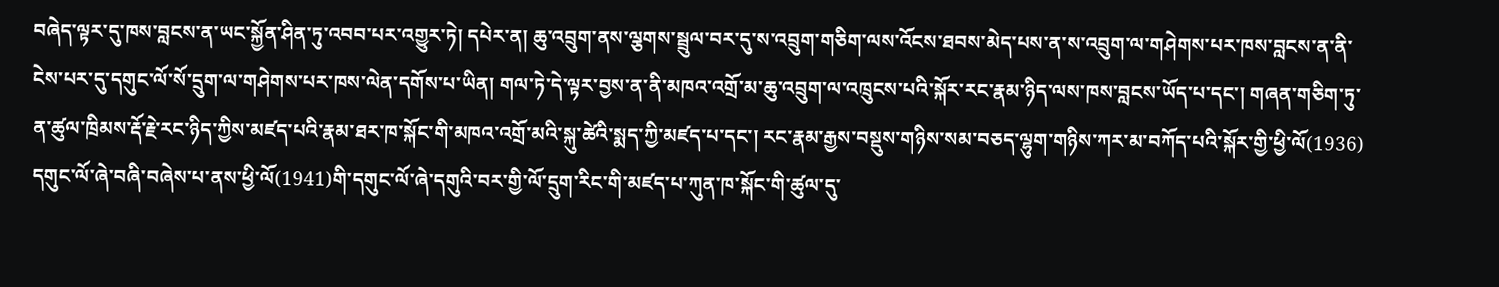བཞེད་ལྟར་དུ་ཁས་བླངས་ན་ཡང་སྐྱོན་ཤིན་ཏུ་འབབ་པར་འགྱུར་ཏེ། དཔེར་ན། ཆུ་འབྲུག་ནས་ལྕགས་སྦྲུལ་བར་དུ་ས་འབྲུག་གཅིག་ལས་འོངས་ཐབས་མེད་པས་ན་ས་འབྲུག་ལ་གཤེགས་པར་ཁས་བླངས་ན་ནི་ངེས་པར་དུ་དགུང་ལོ་སོ་དྲུག་ལ་གཤེགས་པར་ཁས་ལེན་དགོས་པ་ཡིན། གལ་ཏེ་དེ་ལྟར་བྱས་ན་ནི་མཁའ་འགྲོ་མ་ཆུ་འབྲུག་ལ་འཁྲུངས་པའི་སྐོར་རང་རྣམ་ཉིད་ལས་ཁས་བླངས་ཡོད་པ་དང་། གཞན་གཅིག་ཏུ་ན་ཚུལ་ཁྲིམས་རྡོ་རྗེ་རང་ཉིད་ཀྱིས་མཛད་པའི་རྣམ་ཐར་ཁ་སྐོང་གི་མཁའ་འགྲོ་མའི་སྐུ་ཚེའི་སྨད་ཀྱི་མཛད་པ་དང་། རང་རྣམ་རྒྱས་བསྡུས་གཉིས་སམ་བཅད་ལྷུག་གཉིས་ཀར་མ་བཀོད་པའི་སྐོར་གྱི་ཕྱི་ལོ(1936) དགུང་ལོ་ཞེ་བཞི་བཞེས་པ་ནས་ཕྱི་ལོ(1941)གི་དགུང་ལོ་ཞེ་དགུའི་བར་གྱི་ལོ་དྲུག་རིང་གི་མཛད་པ་ཀུན་ཁ་སྐོང་གི་ཚུལ་དུ་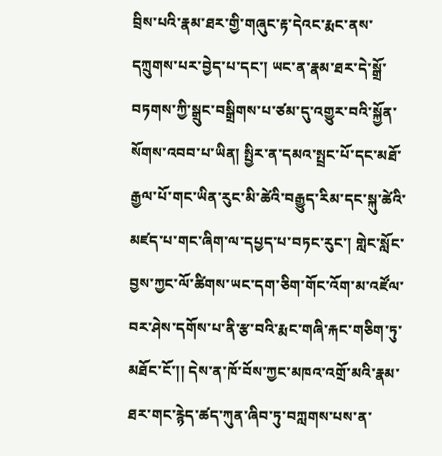བྲིས་པའི་རྣམ་ཐར་གྱི་གཞུང་རྟ་དེའང་རྨང་ནས་དཀྲུགས་པར་བྱེད་པ་དང་། ཡང་ན་རྣམ་ཐར་དེ་སྒྲོ་བཏགས་ཀྱི་སྒྲུང་བསྒྲིགས་པ་ཙམ་དུ་འགྱུར་བའི་སྐྱོན་སོགས་འབབ་པ་ཡིན། སྤྱིར་ན་དམའ་སྤྲང་པོ་དང་མཐོ་རྒྱལ་པོ་གང་ཡིན་རུང་མི་ཚེའི་བརྒྱུད་རིམ་དང་སྐུ་ཚེའི་མཛད་པ་གང་ཞིག་ལ་དཔྱད་པ་བཏང་རུང་། གླེང་སློང་བྱས་ཀྱང་ལོ་ཚིགས་ཡང་དག་ཅིག་གོང་འོག་མ་འཛོལ་བར་ཤེས་དགོས་པ་ནི་རྩ་བའི་རྨང་གཞི་རྐང་གཅིག་ཏུ་མཐོང་ངོ་།། དེས་ན་ཁོ་བོས་ཀྱང་མཁའ་འགྲོ་མའི་རྣམ་ཐར་གང་རྙེད་ཚད་ཀུན་ཞིབ་ཏུ་བཀླགས་པས་ན་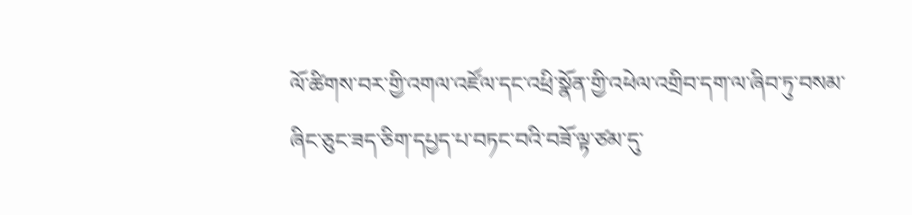ལོ་ཚིགས་བར་གྱི་འགལ་འཛོལ་དང་འཕྲི་སྣོན་གྱི་འཕེལ་འགྲིབ་དག་ལ་ཞིབ་ཏུ་བསམ་ཞིང་ཅུང་ཟད་ཅིག་དཔྱད་པ་བཏང་བའི་བཟོ་ལྟ་ཙམ་དུ་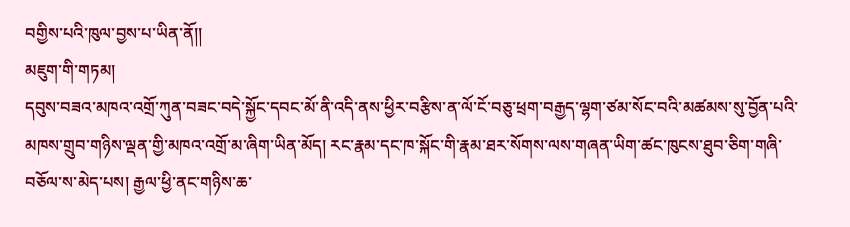བགྱིས་པའི་ཁུལ་བྱས་པ་ཡིན་ནོ།།
མཇུག་གི་གཏམ།
དབུས་བཟའ་མཁའ་འགྲོ་ཀུན་བཟང་བདེ་སྐྱོང་དབང་མོ་ནི་འདི་ནས་ཕྱིར་བརྩིས་ན་ལོ་ངོ་བཅུ་ཕྲག་བརྒྱད་ལྷག་ཙམ་སོང་བའི་མཚམས་སུ་བྱོན་པའི་མཁས་གྲུབ་གཉིས་ལྡན་གྱི་མཁའ་འགྲོ་མ་ཞིག་ཡིན་མོད། རང་རྣམ་དང་ཁ་སྐོང་གི་རྣམ་ཐར་སོགས་ལས་གཞན་ཡིག་ཚང་ཁུངས་ཐུབ་ཅིག་གཞི་བཅོལ་ས་མེད་པས། རྒྱལ་ཕྱི་ནང་གཉིས་ཆ་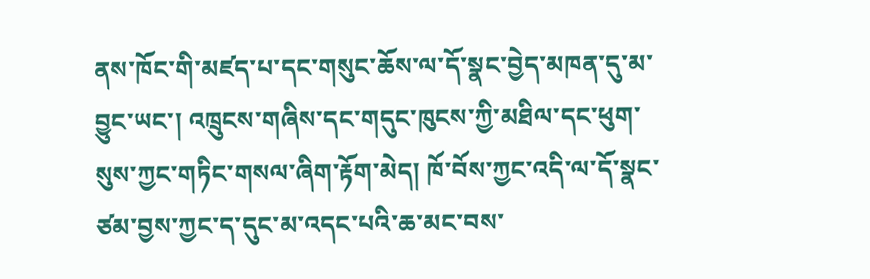ནས་ཁོང་གི་མཛད་པ་དང་གསུང་ཆོས་ལ་དོ་སྣང་བྱེད་མཁན་དུ་མ་བྱུང་ཡང་། འཁྲུངས་གཞིས་དང་གདུང་ཁུངས་ཀྱི་མཐིལ་དང་ཕུག་སུས་ཀྱང་གཏིང་གསལ་ཞིག་རྟོག་མེད། ཁོ་བོས་ཀྱང་འདི་ལ་དོ་སྣང་ཙམ་བྱས་ཀྱང་ད་དུང་མ་འདང་པའི་ཆ་མང་བས་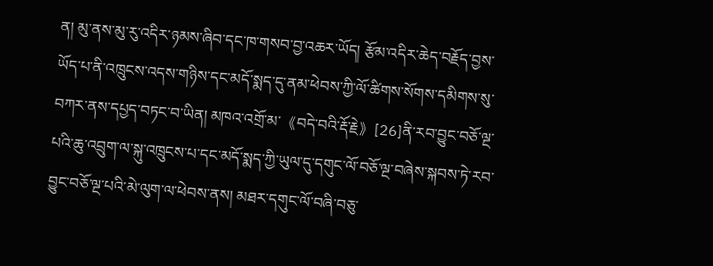ན། མུ་ནས་མུ་རུ་འདིར་ཉམས་ཞིབ་དང་ཁ་གསབ་བྱ་འཆར་ཡོད། རྩོམ་འདིར་ཆེད་བརྗོད་བྱས་ཡོད་པ་ནི་འཁྲུངས་འདས་གཉིས་དང་མདོ་སྨད་དུ་ནམ་ཕེབས་ཀྱི་ལོ་ཚིགས་སོགས་དམིགས་སུ་བཀར་ནས་དཔྱད་བཏང་བ་ཡིན། མཁའ་འགྲོ་མ་《བདེ་བའི་རྡོ་རྗེ》[26]ནི་རབ་བྱུང་བཅོ་ལྔ་པའི་ཆུ་འབྲུག་ལ་སྐུ་འཁྲུངས་པ་དང་མདོ་སྨད་ཀྱི་ཡུལ་དུ་དགུང་ལོ་བཅོ་ལྔ་བཞེས་སྐབས་ཏེ་རབ་བྱུང་བཅོ་ལྔ་པའི་མེ་ལུག་ལ་ཕེབས་ནས། མཐར་དགུང་ལོ་བཞི་བཅུ་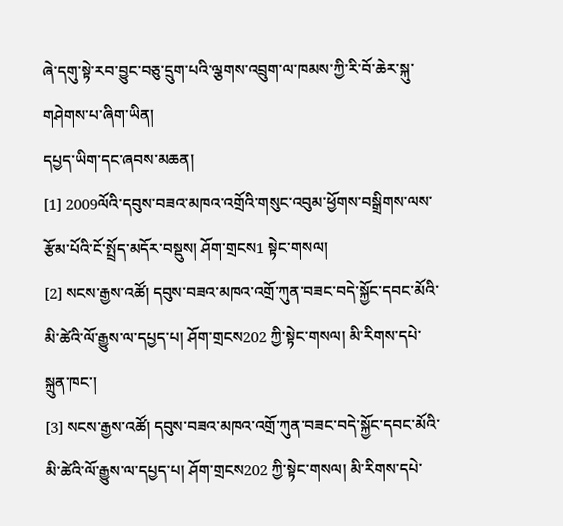ཞེ་དགུ་སྟེ་རབ་བྱུང་བཅུ་དྲུག་པའི་ལྕགས་འབྲུག་ལ་ཁམས་ཀྱི་རི་བོ་ཆེར་སྐུ་གཤེགས་པ་ཞིག་ཡིན།
དཔྱད་ཡིག་དང་ཞབས་མཆན།
[1] 2009ལོའི་དབུས་བཟའ་མཁའ་འགྲོའི་གསུང་འབུམ་ཕྱོགས་བསྒྲིགས་ལས་རྩོམ་པོའི་ངོ་སྤྲོད་མདོར་བསྡུས། ཤོག་གྲངས1 སྟེང་གསལ།
[2] སངས་རྒྱས་འཚོ། དབུས་བཟའ་མཁའ་འགྲོ་ཀུན་བཟང་བདེ་སྐྱོང་དབང་མོའི་མི་ཚེའི་ལོ་རྒྱུས་ལ་དཔྱད་པ། ཤོག་གྲངས202 ཀྱི་སྟེང་གསལ། མི་རིགས་དཔེ་སྐྲུན་ཁང་།
[3] སངས་རྒྱས་འཚོ། དབུས་བཟའ་མཁའ་འགྲོ་ཀུན་བཟང་བདེ་སྐྱོང་དབང་མོའི་མི་ཚེའི་ལོ་རྒྱུས་ལ་དཔྱད་པ། ཤོག་གྲངས202 ཀྱི་སྟེང་གསལ། མི་རིགས་དཔེ་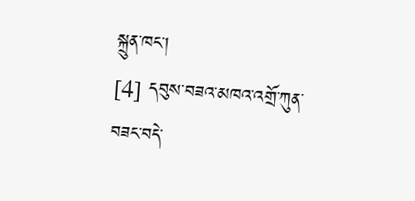སྐྲུན་ཁང་།
[4] དབུས་བཟའ་མཁའ་འགྲོ་ཀུན་བཟང་བདེ་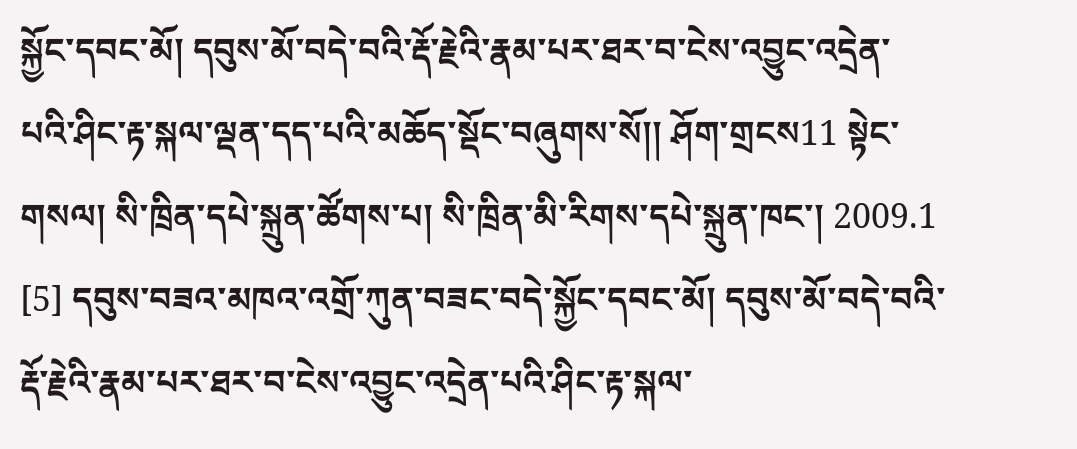སྐྱོང་དབང་མོ། དབུས་མོ་བདེ་བའི་རྡོ་རྗེའི་རྣམ་པར་ཐར་བ་ངེས་འབྱུང་འདྲེན་པའི་ཤིང་རྟ་སྐལ་ལྡན་དད་པའི་མཆོད་སྡོང་བཞུགས་སོ།། ཤོག་གྲངས11 སྟེང་གསལ། སི་ཁྲིན་དཔེ་སྐྲུན་ཚོགས་པ། སི་ཁྲིན་མི་རིགས་དཔེ་སྐྲུན་ཁང་། 2009.1
[5] དབུས་བཟའ་མཁའ་འགྲོ་ཀུན་བཟང་བདེ་སྐྱོང་དབང་མོ། དབུས་མོ་བདེ་བའི་རྡོ་རྗེའི་རྣམ་པར་ཐར་བ་ངེས་འབྱུང་འདྲེན་པའི་ཤིང་རྟ་སྐལ་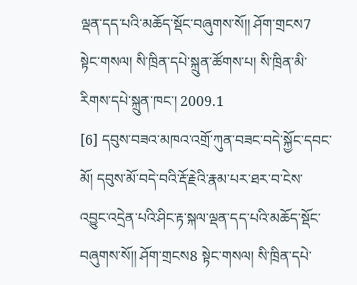ལྡན་དད་པའི་མཆོད་སྡོང་བཞུགས་སོ།། ཤོག་གྲངས7 སྟེང་གསལ། སི་ཁྲིན་དཔེ་སྐྲུན་ཚོགས་པ། སི་ཁྲིན་མི་རིགས་དཔེ་སྐྲུན་ཁང་། 2009.1
[6] དབུས་བཟའ་མཁའ་འགྲོ་ཀུན་བཟང་བདེ་སྐྱོང་དབང་མོ། དབུས་མོ་བདེ་བའི་རྡོ་རྗེའི་རྣམ་པར་ཐར་བ་ངེས་འབྱུང་འདྲེན་པའི་ཤིང་རྟ་སྐལ་ལྡན་དད་པའི་མཆོད་སྡོང་བཞུགས་སོ།། ཤོག་གྲངས8 སྟེང་གསལ། སི་ཁྲིན་དཔེ་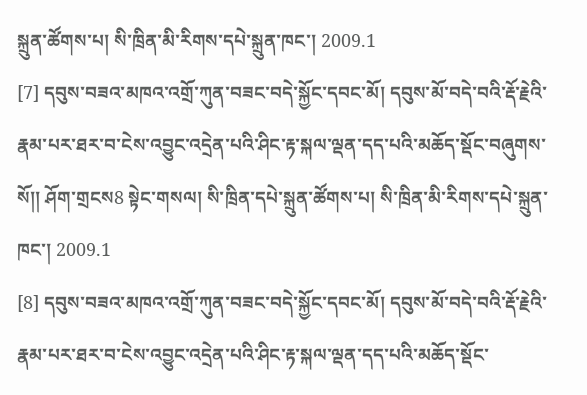སྐྲུན་ཚོགས་པ། སི་ཁྲིན་མི་རིགས་དཔེ་སྐྲུན་ཁང་། 2009.1
[7] དབུས་བཟའ་མཁའ་འགྲོ་ཀུན་བཟང་བདེ་སྐྱོང་དབང་མོ། དབུས་མོ་བདེ་བའི་རྡོ་རྗེའི་རྣམ་པར་ཐར་བ་ངེས་འབྱུང་འདྲེན་པའི་ཤིང་རྟ་སྐལ་ལྡན་དད་པའི་མཆོད་སྡོང་བཞུགས་སོ།། ཤོག་གྲངས8 སྟེང་གསལ། སི་ཁྲིན་དཔེ་སྐྲུན་ཚོགས་པ། སི་ཁྲིན་མི་རིགས་དཔེ་སྐྲུན་ཁང་། 2009.1
[8] དབུས་བཟའ་མཁའ་འགྲོ་ཀུན་བཟང་བདེ་སྐྱོང་དབང་མོ། དབུས་མོ་བདེ་བའི་རྡོ་རྗེའི་རྣམ་པར་ཐར་བ་ངེས་འབྱུང་འདྲེན་པའི་ཤིང་རྟ་སྐལ་ལྡན་དད་པའི་མཆོད་སྡོང་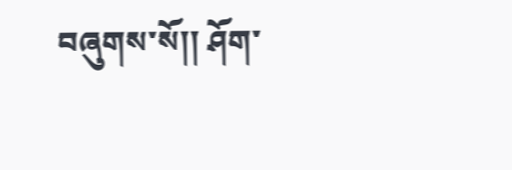བཞུགས་སོ།། ཤོག་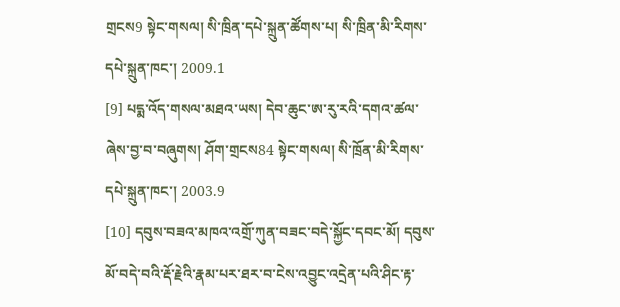གྲངས9 སྟེང་གསལ། སི་ཁྲིན་དཔེ་སྐྲུན་ཚོགས་པ། སི་ཁྲིན་མི་རིགས་དཔེ་སྐྲུན་ཁང་། 2009.1
[9] པདྨ་འོད་གསལ་མཐའ་ཡས། དེབ་ཆུང་ཨ་རུ་རའི་དགའ་ཚལ་ཞེས་བྱ་བ་བཞུགས། ཤོག་གྲངས84 སྟེང་གསལ། སི་ཁྲོན་མི་རིགས་དཔེ་སྐྲུན་ཁང་། 2003.9
[10] དབུས་བཟའ་མཁའ་འགྲོ་ཀུན་བཟང་བདེ་སྐྱོང་དབང་མོ། དབུས་མོ་བདེ་བའི་རྡོ་རྗེའི་རྣམ་པར་ཐར་བ་ངེས་འབྱུང་འདྲེན་པའི་ཤིང་རྟ་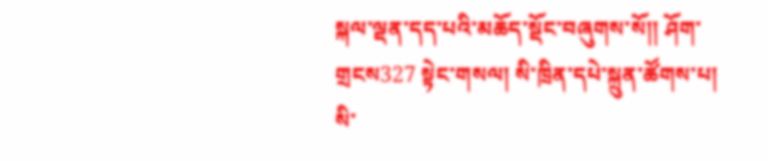སྐལ་ལྡན་དད་པའི་མཆོད་སྡོང་བཞུགས་སོ།། ཤོག་གྲངས327 སྟེང་གསལ། སི་ཁྲིན་དཔེ་སྐྲུན་ཚོགས་པ། སི་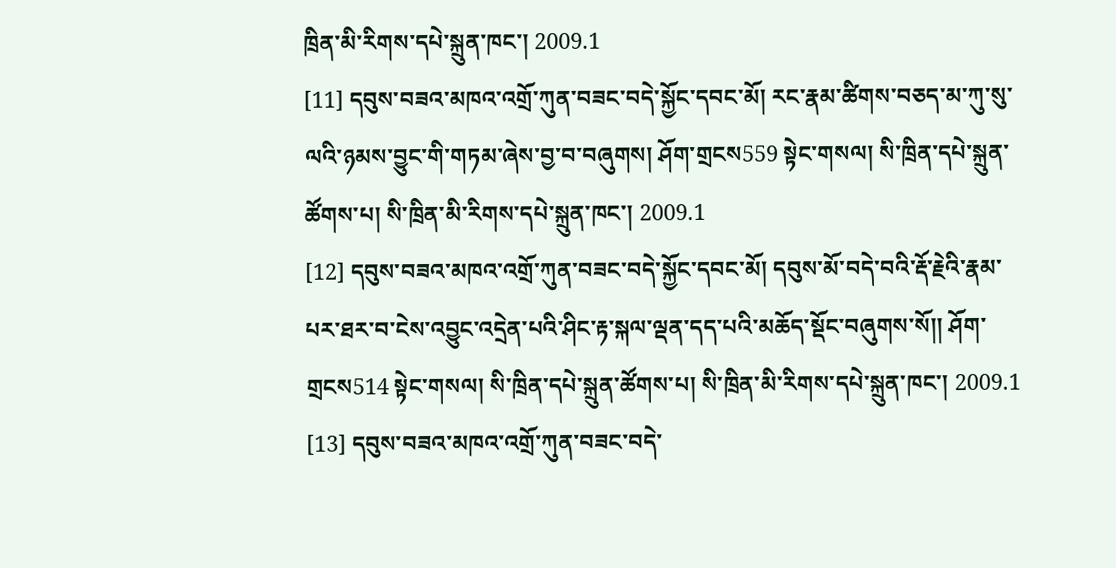ཁྲིན་མི་རིགས་དཔེ་སྐྲུན་ཁང་། 2009.1
[11] དབུས་བཟའ་མཁའ་འགྲོ་ཀུན་བཟང་བདེ་སྐྱོང་དབང་མོ། རང་རྣམ་ཚིགས་བཅད་མ་ཀུ་སུ་ལའི་ཉམས་བྱུང་གི་གཏམ་ཞེས་བྱ་བ་བཞུགས། ཤོག་གྲངས559 སྟེང་གསལ། སི་ཁྲིན་དཔེ་སྐྲུན་ཚོགས་པ། སི་ཁྲིན་མི་རིགས་དཔེ་སྐྲུན་ཁང་། 2009.1
[12] དབུས་བཟའ་མཁའ་འགྲོ་ཀུན་བཟང་བདེ་སྐྱོང་དབང་མོ། དབུས་མོ་བདེ་བའི་རྡོ་རྗེའི་རྣམ་པར་ཐར་བ་ངེས་འབྱུང་འདྲེན་པའི་ཤིང་རྟ་སྐལ་ལྡན་དད་པའི་མཆོད་སྡོང་བཞུགས་སོ།། ཤོག་གྲངས514 སྟེང་གསལ། སི་ཁྲིན་དཔེ་སྐྲུན་ཚོགས་པ། སི་ཁྲིན་མི་རིགས་དཔེ་སྐྲུན་ཁང་། 2009.1
[13] དབུས་བཟའ་མཁའ་འགྲོ་ཀུན་བཟང་བདེ་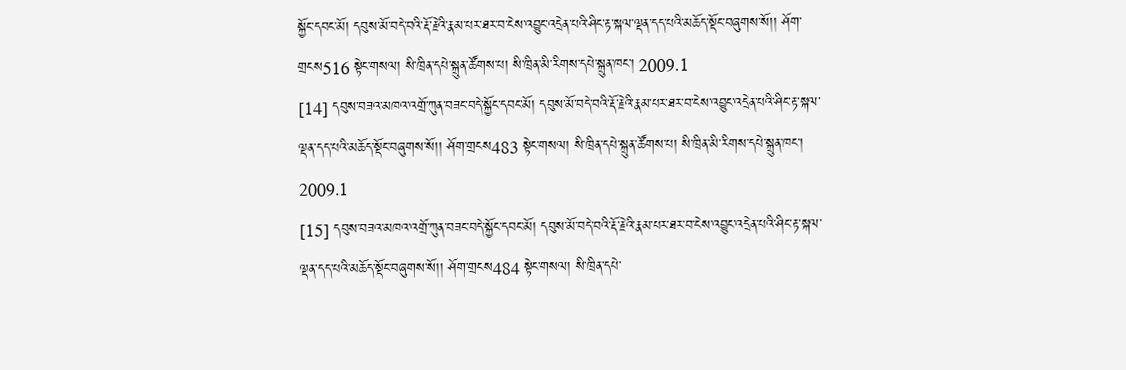སྐྱོང་དབང་མོ། དབུས་མོ་བདེ་བའི་རྡོ་རྗེའི་རྣམ་པར་ཐར་བ་ངེས་འབྱུང་འདྲེན་པའི་ཤིང་རྟ་སྐལ་ལྡན་དད་པའི་མཆོད་སྡོང་བཞུགས་སོ།། ཤོག་གྲངས516 སྟེང་གསལ། སི་ཁྲིན་དཔེ་སྐྲུན་ཚོགས་པ། སི་ཁྲིན་མི་རིགས་དཔེ་སྐྲུན་ཁང་། 2009.1
[14] དབུས་བཟའ་མཁའ་འགྲོ་ཀུན་བཟང་བདེ་སྐྱོང་དབང་མོ། དབུས་མོ་བདེ་བའི་རྡོ་རྗེའི་རྣམ་པར་ཐར་བ་ངེས་འབྱུང་འདྲེན་པའི་ཤིང་རྟ་སྐལ་ལྡན་དད་པའི་མཆོད་སྡོང་བཞུགས་སོ།། ཤོག་གྲངས483 སྟེང་གསལ། སི་ཁྲིན་དཔེ་སྐྲུན་ཚོགས་པ། སི་ཁྲིན་མི་རིགས་དཔེ་སྐྲུན་ཁང་། 2009.1
[15] དབུས་བཟའ་མཁའ་འགྲོ་ཀུན་བཟང་བདེ་སྐྱོང་དབང་མོ། དབུས་མོ་བདེ་བའི་རྡོ་རྗེའི་རྣམ་པར་ཐར་བ་ངེས་འབྱུང་འདྲེན་པའི་ཤིང་རྟ་སྐལ་ལྡན་དད་པའི་མཆོད་སྡོང་བཞུགས་སོ།། ཤོག་གྲངས484 སྟེང་གསལ། སི་ཁྲིན་དཔེ་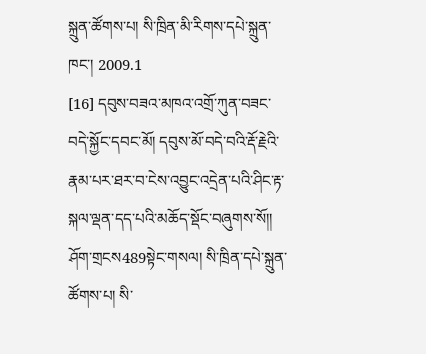སྐྲུན་ཚོགས་པ། སི་ཁྲིན་མི་རིགས་དཔེ་སྐྲུན་ཁང་། 2009.1
[16] དབུས་བཟའ་མཁའ་འགྲོ་ཀུན་བཟང་བདེ་སྐྱོང་དབང་མོ། དབུས་མོ་བདེ་བའི་རྡོ་རྗེའི་རྣམ་པར་ཐར་བ་ངེས་འབྱུང་འདྲེན་པའི་ཤིང་རྟ་སྐལ་ལྡན་དད་པའི་མཆོད་སྡོང་བཞུགས་སོ།། ཤོག་གྲངས489སྟེང་གསལ། སི་ཁྲིན་དཔེ་སྐྲུན་ཚོགས་པ། སི་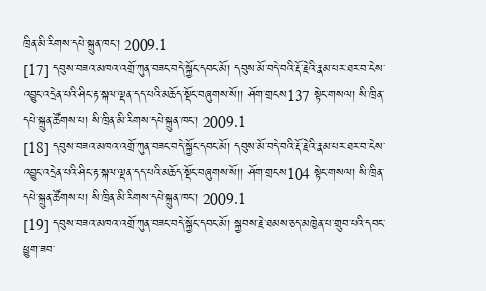ཁྲིན་མི་རིགས་དཔེ་སྐྲུན་ཁང་། 2009.1
[17] དབུས་བཟའ་མཁའ་འགྲོ་ཀུན་བཟང་བདེ་སྐྱོང་དབང་མོ། དབུས་མོ་བདེ་བའི་རྡོ་རྗེའི་རྣམ་པར་ཐར་བ་ངེས་འབྱུང་འདྲེན་པའི་ཤིང་རྟ་སྐལ་ལྡན་དད་པའི་མཆོད་སྡོང་བཞུགས་སོ།། ཤོག་གྲངས137 སྟེང་གསལ། སི་ཁྲིན་དཔེ་སྐྲུན་ཚོགས་པ། སི་ཁྲིན་མི་རིགས་དཔེ་སྐྲུན་ཁང་། 2009.1
[18] དབུས་བཟའ་མཁའ་འགྲོ་ཀུན་བཟང་བདེ་སྐྱོང་དབང་མོ། དབུས་མོ་བདེ་བའི་རྡོ་རྗེའི་རྣམ་པར་ཐར་བ་ངེས་འབྱུང་འདྲེན་པའི་ཤིང་རྟ་སྐལ་ལྡན་དད་པའི་མཆོད་སྡོང་བཞུགས་སོ།། ཤོག་གྲངས104 སྟེང་གསལ། སི་ཁྲིན་དཔེ་སྐྲུན་ཚོགས་པ། སི་ཁྲིན་མི་རིགས་དཔེ་སྐྲུན་ཁང་། 2009.1
[19] དབུས་བཟའ་མཁའ་འགྲོ་ཀུན་བཟང་བདེ་སྐྱོང་དབང་མོ། སྐྱབས་རྗེ་ཐམས་ཅད་མཁྱེན་པ་གྲུབ་པའི་དབང་ཕྱུག་ཟབ་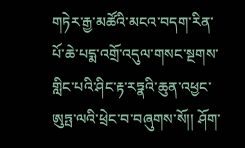གཏེར་རྒྱ་མཚོའི་མངའ་བདག་རིན་པོ་ཆེ་པདྨ་འགྲོ་འདུལ་གསང་སྔགས་གླིང་པའི་ཤིང་རྟ་རཏྣའི་ཆུན་འཕྱང་ཨུཏྤ་ལའི་ཕྲེང་བ་བཞུགས་སོ།། ཤོག་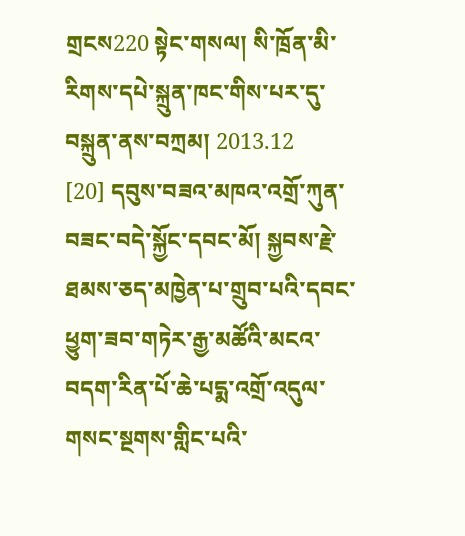གྲངས220 སྟེང་གསལ། སི་ཁྲོན་མི་རིགས་དཔེ་སྐྲུན་ཁང་གིས་པར་དུ་བསྐྲུན་ནས་བཀྲམ། 2013.12
[20] དབུས་བཟའ་མཁའ་འགྲོ་ཀུན་བཟང་བདེ་སྐྱོང་དབང་མོ། སྐྱབས་རྗེ་ཐམས་ཅད་མཁྱེན་པ་གྲུབ་པའི་དབང་ཕྱུག་ཟབ་གཏེར་རྒྱ་མཚོའི་མངའ་བདག་རིན་པོ་ཆེ་པདྨ་འགྲོ་འདུལ་གསང་སྔགས་གླིང་པའི་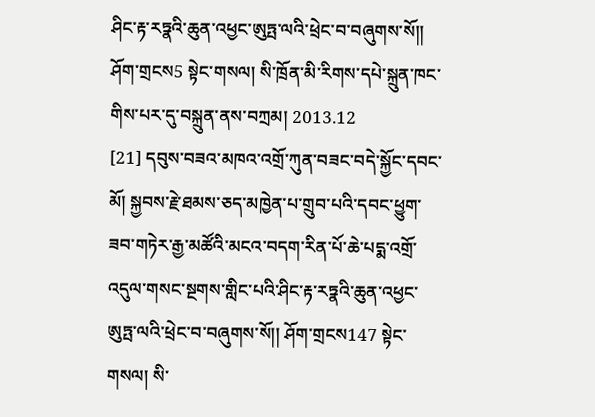ཤིང་རྟ་རཏྣའི་ཆུན་འཕྱང་ཨུཏྤ་ལའི་ཕྲེང་བ་བཞུགས་སོ།། ཤོག་གྲངས5 སྟེང་གསལ། སི་ཁྲོན་མི་རིགས་དཔེ་སྐྲུན་ཁང་གིས་པར་དུ་བསྐྲུན་ནས་བཀྲམ། 2013.12
[21] དབུས་བཟའ་མཁའ་འགྲོ་ཀུན་བཟང་བདེ་སྐྱོང་དབང་མོ། སྐྱབས་རྗེ་ཐམས་ཅད་མཁྱེན་པ་གྲུབ་པའི་དབང་ཕྱུག་ཟབ་གཏེར་རྒྱ་མཚོའི་མངའ་བདག་རིན་པོ་ཆེ་པདྨ་འགྲོ་འདུལ་གསང་སྔགས་གླིང་པའི་ཤིང་རྟ་རཏྣའི་ཆུན་འཕྱང་ཨུཏྤ་ལའི་ཕྲེང་བ་བཞུགས་སོ།། ཤོག་གྲངས147 སྟེང་གསལ། སི་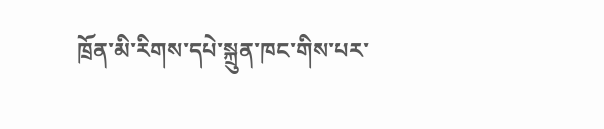ཁྲོན་མི་རིགས་དཔེ་སྐྲུན་ཁང་གིས་པར་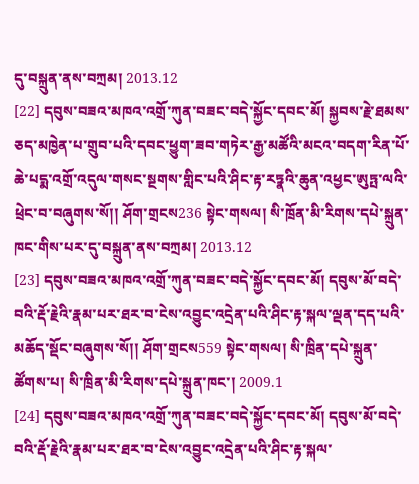དུ་བསྐྲུན་ནས་བཀྲམ། 2013.12
[22] དབུས་བཟའ་མཁའ་འགྲོ་ཀུན་བཟང་བདེ་སྐྱོང་དབང་མོ། སྐྱབས་རྗེ་ཐམས་ཅད་མཁྱེན་པ་གྲུབ་པའི་དབང་ཕྱུག་ཟབ་གཏེར་རྒྱ་མཚོའི་མངའ་བདག་རིན་པོ་ཆེ་པདྨ་འགྲོ་འདུལ་གསང་སྔགས་གླིང་པའི་ཤིང་རྟ་རཏྣའི་ཆུན་འཕྱང་ཨུཏྤ་ལའི་ཕྲེང་བ་བཞུགས་སོ།། ཤོག་གྲངས236 སྟེང་གསལ། སི་ཁྲོན་མི་རིགས་དཔེ་སྐྲུན་ཁང་གིས་པར་དུ་བསྐྲུན་ནས་བཀྲམ། 2013.12
[23] དབུས་བཟའ་མཁའ་འགྲོ་ཀུན་བཟང་བདེ་སྐྱོང་དབང་མོ། དབུས་མོ་བདེ་བའི་རྡོ་རྗེའི་རྣམ་པར་ཐར་བ་ངེས་འབྱུང་འདྲེན་པའི་ཤིང་རྟ་སྐལ་ལྡན་དད་པའི་མཆོད་སྡོང་བཞུགས་སོ།། ཤོག་གྲངས559 སྟེང་གསལ། སི་ཁྲིན་དཔེ་སྐྲུན་ཚོགས་པ། སི་ཁྲིན་མི་རིགས་དཔེ་སྐྲུན་ཁང་། 2009.1
[24] དབུས་བཟའ་མཁའ་འགྲོ་ཀུན་བཟང་བདེ་སྐྱོང་དབང་མོ། དབུས་མོ་བདེ་བའི་རྡོ་རྗེའི་རྣམ་པར་ཐར་བ་ངེས་འབྱུང་འདྲེན་པའི་ཤིང་རྟ་སྐལ་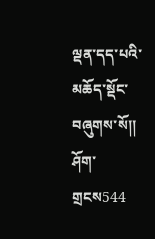ལྡན་དད་པའི་མཆོད་སྡོང་བཞུགས་སོ།། ཤོག་གྲངས544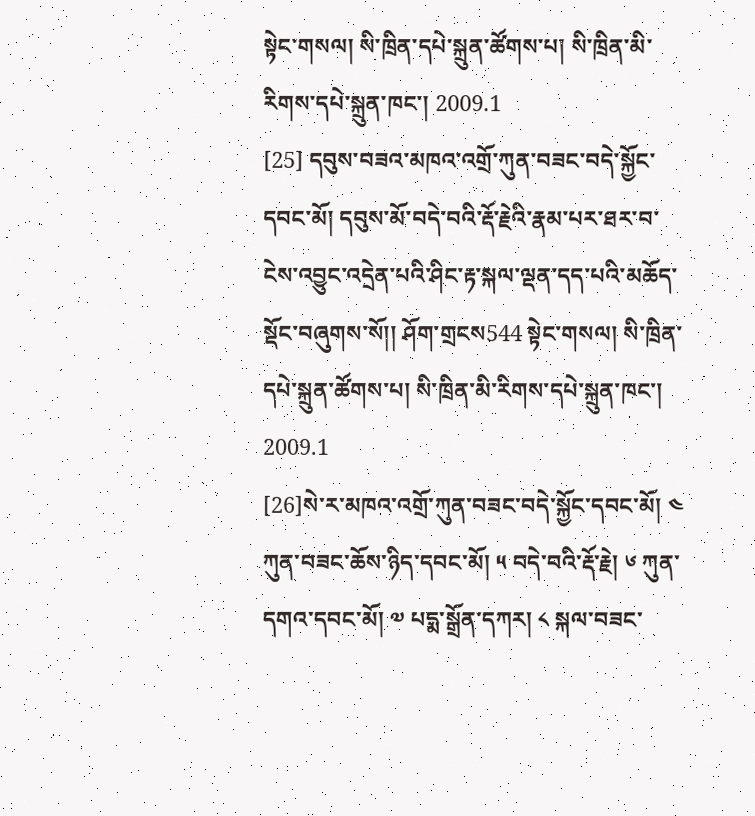སྟེང་གསལ། སི་ཁྲིན་དཔེ་སྐྲུན་ཚོགས་པ། སི་ཁྲིན་མི་རིགས་དཔེ་སྐྲུན་ཁང་། 2009.1
[25] དབུས་བཟའ་མཁའ་འགྲོ་ཀུན་བཟང་བདེ་སྐྱོང་དབང་མོ། དབུས་མོ་བདེ་བའི་རྡོ་རྗེའི་རྣམ་པར་ཐར་བ་ངེས་འབྱུང་འདྲེན་པའི་ཤིང་རྟ་སྐལ་ལྡན་དད་པའི་མཆོད་སྡོང་བཞུགས་སོ།། ཤོག་གྲངས544 སྟེང་གསལ། སི་ཁྲིན་དཔེ་སྐྲུན་ཚོགས་པ། སི་ཁྲིན་མི་རིགས་དཔེ་སྐྲུན་ཁང་། 2009.1
[26]སེ་ར་མཁའ་འགྲོ་ཀུན་བཟང་བདེ་སྐྱོང་དབང་མོ། ༤ ཀུན་བཟང་ཆོས་ཉིད་དབང་མོ། ༥ བདེ་བའི་རྡོ་རྗེ། ༦ ཀུན་དགའ་དབང་མོ། ༧ པདྨ་སྒྲོན་དཀར། ༨ སྐལ་བཟང་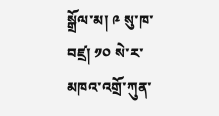སྒྲོལ་མ། ༩ སུ་ཁ་བཛྲ། ༡༠ སེ་ར་མཁའ་འགྲོ་ཀུན་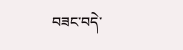བཟང་བདེ་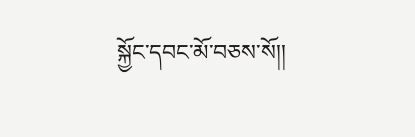སྐྱོང་དབང་མོ་བཅས་སོ།།